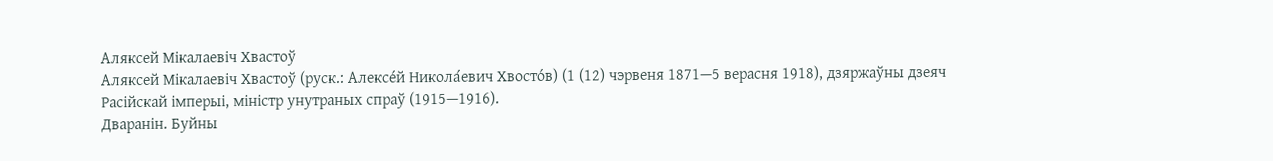Аляксей Мікалаевіч Хвастоў
Аляксей Мікалаевіч Хвастоў (руск.: Алексе́й Никола́евич Хвосто́в) (1 (12) чэрвеня 1871—5 верасня 1918), дзяржаўны дзеяч Расійскай імперыі, міністр унутраных спраў (1915—1916).
Дваранін. Буйны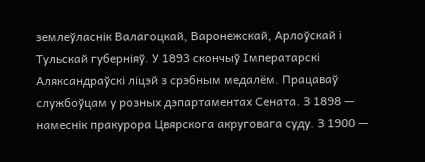землеўласнік Валагоцкай, Варонежскай, Арлоўскай і Тульскай губерніяў. У 1893 скончыў Імператарскі Аляксандраўскі ліцэй з срэбным медалём. Працаваў службоўцам у розных дэпартаментах Сената. З 1898 — намеснік пракурора Цвярскога акруговага суду. З 1900 —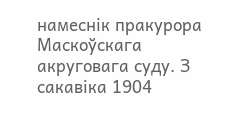намеснік пракурора Маскоўскага акруговага суду. З сакавіка 1904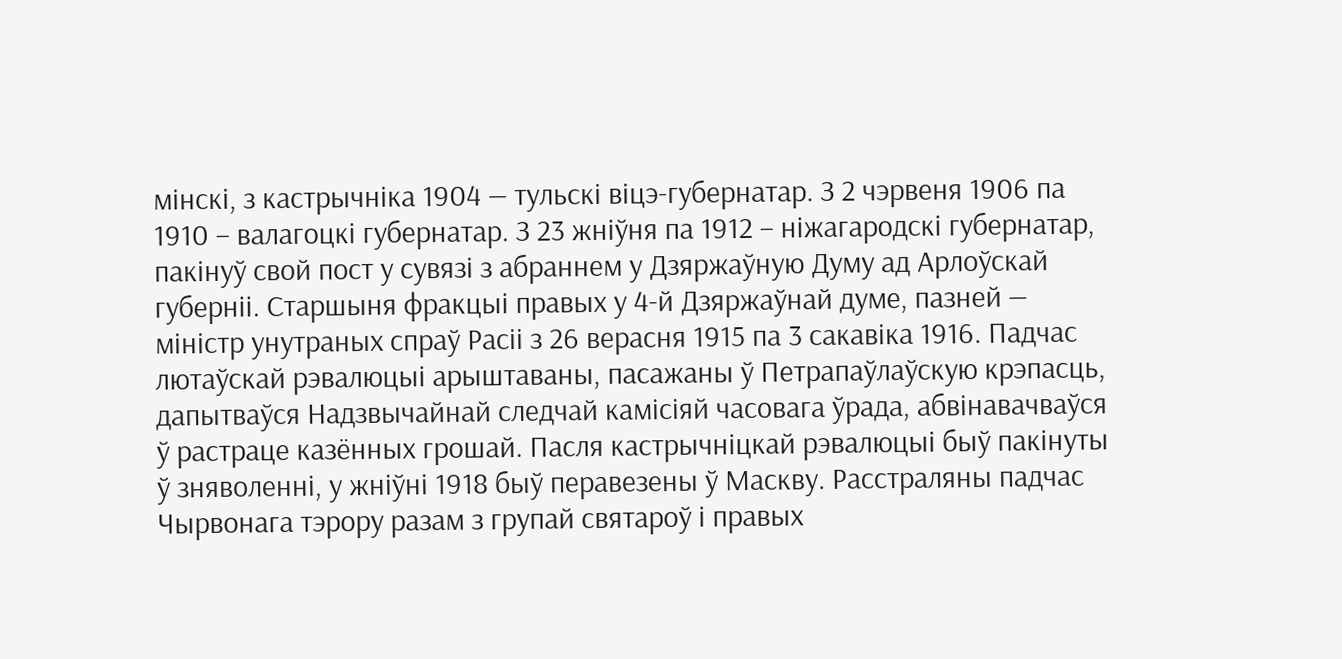мінскі, з кастрычніка 1904 — тульскі віцэ-губернатар. З 2 чэрвеня 1906 па 1910 – валагоцкі губернатар. З 23 жніўня па 1912 – ніжагародскі губернатар, пакінуў свой пост у сувязі з абраннем у Дзяржаўную Думу ад Арлоўскай губерніі. Старшыня фракцыі правых у 4-й Дзяржаўнай думе, пазней — міністр унутраных спраў Расіі з 26 верасня 1915 па 3 сакавіка 1916. Падчас лютаўскай рэвалюцыі арыштаваны, пасажаны ў Петрапаўлаўскую крэпасць, дапытваўся Надзвычайнай следчай камісіяй часовага ўрада, абвінавачваўся ў растраце казённых грошай. Пасля кастрычніцкай рэвалюцыі быў пакінуты ў зняволенні, у жніўні 1918 быў перавезены ў Маскву. Расстраляны падчас Чырвонага тэрору разам з групай святароў і правых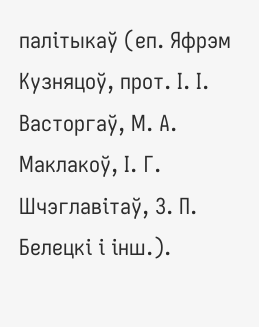палітыкаў (еп. Яфрэм Кузняцоў, прот. І. І. Васторгаў, М. А. Маклакоў, І. Г. Шчэглавітаў, З. П. Белецкі і інш.).